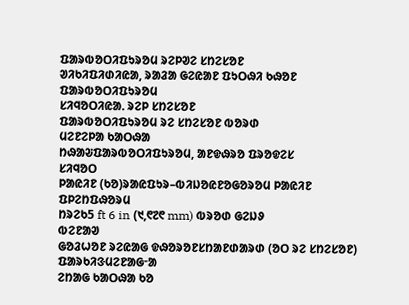ᱯᱟᱨᱵᱚᱛᱤᱯᱩᱨᱚᱢ ᱨᱮᱞᱣᱮ ᱥᱴᱮᱥᱚᱱ
ᱣᱤᱠᱤᱯᱤᱰᱤᱭᱟ, ᱨᱟᱲᱟ ᱜᱮᱭᱟᱱ ᱯᱩᱛᱷᱤ ᱠᱷᱚᱱ
ᱯᱟᱨᱵᱚᱛᱤᱯᱩᱨᱚᱢ
ᱥᱤᱧᱚᱛᱤᱭᱟᱹ ᱨᱮᱞ ᱥᱴᱮᱥᱚᱱ
ᱯᱟᱨᱵᱚᱛᱤᱯᱩᱨᱚᱢ ᱨᱮ ᱥᱴᱮᱥᱚᱱ ᱵᱚᱨᱰ
ᱢᱮᱱᱮᱞᱟ ᱠᱟᱛᱷᱟ
ᱴᱷᱟᱶᱯᱟᱨᱵᱚᱛᱤᱯᱩᱨᱚᱢ, ᱟᱱᱫᱷᱨᱚ ᱯᱨᱚᱫᱮᱥ
ᱥᱤᱧᱚᱛ
ᱞᱟᱭᱤᱱ (ᱠᱚ)ᱨᱟᱭᱯᱩᱨ–ᱵᱤᱡᱚᱭᱱᱚᱜᱚᱨᱚᱢ ᱞᱟᱭᱤᱱ
ᱯᱞᱮᱴᱯᱷᱚᱨᱢ
ᱴᱨᱮᱠ5 ft 6 in (᱑,᱖᱗᱖ mm) ᱵᱨᱚᱰ ᱜᱮᱡᱽ
ᱵᱮᱱᱟᱣ
ᱜᱚᱲᱦᱚᱱ ᱨᱮᱭᱟᱜ ᱫᱷᱚᱨᱚᱱᱥᱴᱟᱱᱰᱟᱨᱰ (ᱚᱛ ᱨᱮ ᱥᱴᱮᱥᱚᱱ)
ᱯᱟᱨᱠᱤᱝᱢᱮᱱᱟᱜᱼᱟ
ᱮᱴᱟᱜ ᱠᱟᱛᱷᱟ ᱠᱚ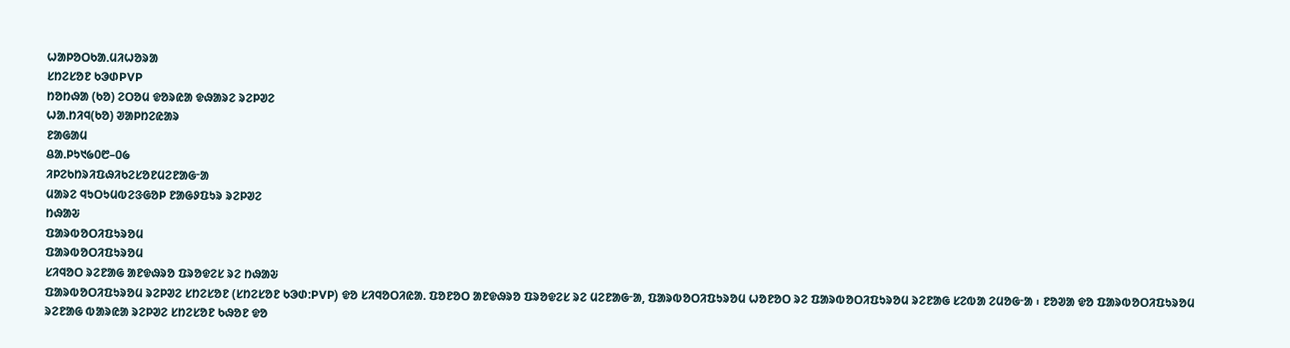ᱦᱟᱞᱚᱛᱠᱟᱹᱢᱤᱦᱚᱨᱟ
ᱥᱴᱮᱥᱚᱱ ᱠᱳᱰPVP
ᱴᱚᱴᱷᱟ (ᱠᱚ) ᱮᱛᱚᱢ ᱫᱚᱨᱭᱟ ᱫᱷᱟᱨᱮ ᱨᱮᱞᱣᱮ
ᱦᱟᱹᱴᱤᱧ(ᱠᱚ) ᱣᱟᱞᱴᱮᱭᱟᱨ
ᱱᱟᱜᱟᱢ
ᱪᱟᱹᱞᱩ᱑᱙᱐᱘–᱐᱙
ᱤᱞᱮᱠᱴᱨᱤᱯᱷᱤᱠᱮᱥᱚᱱᱢᱮᱱᱟᱜᱼᱟ
ᱢᱟᱨᱮ ᱧᱩᱛᱩᱢᱵᱮᱝᱜᱚᱞ ᱱᱟᱜᱽᱯᱩᱨ ᱨᱮᱞᱣᱮ
ᱴᱷᱟᱶ
ᱯᱟᱨᱵᱚᱛᱤᱯᱩᱨᱚᱢ
ᱯᱟᱨᱵᱚᱛᱤᱯᱩᱨᱚᱢ
ᱥᱤᱧᱚᱛ ᱨᱮᱱᱟᱜ ᱟᱱᱫᱷᱨᱚ ᱯᱨᱚᱫᱮᱥ ᱨᱮ ᱴᱷᱟᱶ
ᱯᱟᱨᱵᱚᱛᱤᱯᱩᱨᱚᱢ ᱨᱮᱞᱣᱮ ᱥᱴᱮᱥᱚᱱ (ᱥᱴᱮᱥᱚᱱ ᱠᱳᱰ:PVP) ᱫᱚ ᱥᱤᱧᱚᱛᱤᱭᱟᱹ ᱯᱚᱱᱚᱛ ᱟᱱᱫᱷᱨᱚ ᱯᱨᱚᱫᱮᱥ ᱨᱮ ᱢᱮᱱᱟᱜᱼᱟ, ᱯᱟᱨᱵᱚᱛᱤᱯᱩᱨᱚᱢ ᱦᱚᱱᱚᱛ ᱨᱮ ᱯᱟᱨᱵᱚᱛᱤᱯᱩᱨᱚᱢ ᱨᱮᱱᱟᱜ ᱥᱮᱵᱟ ᱮᱢᱚᱜᱼᱟ ᱾ ᱱᱚᱣᱟ ᱫᱚ ᱯᱟᱨᱵᱚᱛᱤᱯᱩᱨᱚᱢ ᱨᱮᱱᱟᱜ ᱵᱟᱨᱭᱟ ᱨᱮᱞᱣᱮ ᱥᱴᱮᱥᱚᱱ ᱠᱷᱚᱱ ᱫᱚ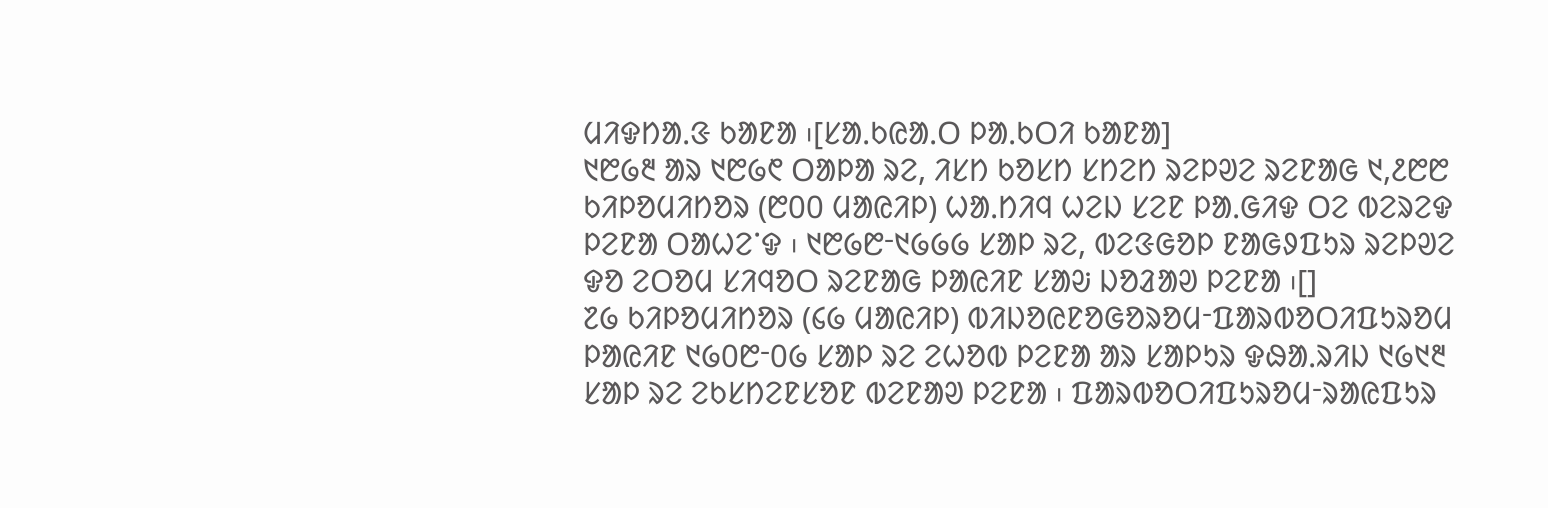ᱢᱤᱫᱴᱟᱹᱝ ᱠᱟᱱᱟ ᱾[ᱥᱟᱹᱠᱭᱟᱹᱛ ᱞᱟᱹᱠᱛᱤ ᱠᱟᱱᱟ]
᱑᱘᱙᱓ ᱟᱨ ᱑᱘᱙᱖ ᱛᱟᱞᱟ ᱨᱮ, ᱤᱥᱴ ᱠᱚᱥᱴ ᱥᱴᱮᱴ ᱨᱮᱞᱣᱮ ᱨᱮᱱᱟᱜ ᱑,᱒᱘᱘ ᱠᱤᱞᱚᱢᱤᱴᱚᱨ (᱘᱐᱐ ᱢᱟᱭᱤᱞ) ᱦᱟᱹᱴᱤᱧ ᱦᱮᱡ ᱥᱮᱱ ᱞᱟᱹᱜᱤᱫ ᱛᱮ ᱵᱮᱨᱮᱫ ᱞᱮᱱᱟ ᱛᱟᱦᱮᱸᱫ ᱾ ᱑᱘᱙᱘ᱼ᱑᱙᱙᱙ ᱥᱟᱞ ᱨᱮ, ᱵᱮᱝᱜᱚᱞ ᱱᱟᱜᱽᱯᱩᱨ ᱨᱮᱞᱣᱮ ᱫᱚ ᱮᱛᱚᱢ ᱥᱤᱧᱚᱛ ᱨᱮᱱᱟᱜ ᱞᱟᱭᱤᱱ ᱥᱟᱶ ᱡᱚᱲᱟᱣ ᱞᱮᱱᱟ ᱾[]
᱗᱙ ᱠᱤᱞᱚᱢᱤᱴᱚᱨ (᱔᱙ ᱢᱟᱭᱤᱞ) ᱵᱤᱡᱚᱭᱱᱚᱜᱚᱨᱚᱢᱼᱯᱟᱨᱵᱚᱛᱤᱯᱩᱨᱚᱢ ᱞᱟᱭᱤᱱ ᱑᱙᱐᱘ᱼ᱐᱙ ᱥᱟᱞ ᱨᱮ ᱮᱦᱚᱵ ᱞᱮᱱᱟ ᱟᱨ ᱥᱟᱞᱩᱨ ᱫᱷᱟᱹᱨᱤᱡ ᱑᱙᱑᱓ ᱥᱟᱞ ᱨᱮ ᱮᱠᱥᱴᱮᱱᱥᱚᱱ ᱵᱮᱱᱟᱣ ᱞᱮᱱᱟ ᱾ ᱯᱟᱨᱵᱚᱛᱤᱯᱩᱨᱚᱢᱼᱨᱟᱭᱯᱩᱨ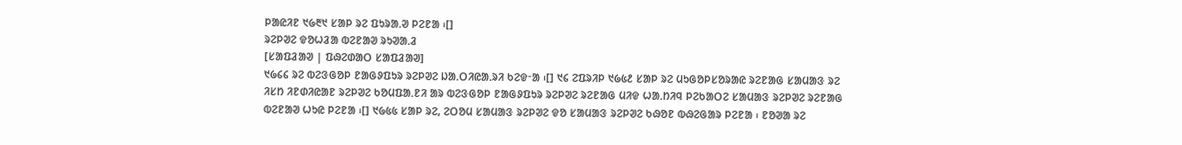ᱞᱟᱭᱤᱱ ᱑᱙᱓᱑ ᱥᱟᱞ ᱨᱮ ᱯᱩᱨᱟᱹᱣ ᱞᱮᱱᱟ ᱾[]
ᱨᱮᱞᱣᱮ ᱫᱚᱦᱲᱟ ᱵᱮᱱᱟᱣ ᱨᱩᱣᱟᱹᱲ
[ᱥᱟᱯᱲᱟᱣ | ᱯᱷᱮᱰᱟᱛ ᱥᱟᱯᱲᱟᱣ]
᱑᱙᱔᱔ ᱨᱮ ᱵᱮᱝᱜᱚᱞ ᱱᱟᱜᱽᱯᱩᱨ ᱨᱮᱞᱣᱮ ᱡᱟᱹᱛᱤᱭᱟᱹᱨᱤ ᱠᱮᱫᱼᱟ ᱾[] ᱑᱔ ᱮᱯᱨᱤᱞ ᱑᱙᱕᱒ ᱥᱟᱞ ᱨᱮ ᱢᱩᱜᱚᱞᱥᱚᱨᱟᱭ ᱨᱮᱱᱟᱜ ᱥᱟᱢᱟᱝ ᱨᱮ ᱤᱥᱴ ᱤᱱᱰᱤᱭᱟᱱ ᱨᱮᱞᱣᱮ ᱠᱚᱢᱯᱟᱹᱱᱤ ᱟᱨ ᱵᱮᱝᱜᱚᱞ ᱱᱟᱜᱽᱯᱩᱨ ᱨᱮᱞᱣᱮ ᱨᱮᱱᱟᱜ ᱢᱤᱫ ᱦᱟᱹᱴᱤᱧ ᱞᱮᱠᱟᱛᱮ ᱥᱟᱢᱟᱝ ᱨᱮᱞᱣᱮ ᱨᱮᱱᱟᱜ ᱵᱮᱱᱟᱣ ᱦᱩᱭ ᱞᱮᱱᱟ ᱾[] ᱑᱙᱕᱕ ᱥᱟᱞ ᱨᱮ, ᱮᱛᱚᱢ ᱥᱟᱢᱟᱝ ᱨᱮᱞᱣᱮ ᱫᱚ ᱥᱟᱢᱟᱝ ᱨᱮᱞᱣᱮ ᱠᱷᱚᱱ ᱵᱷᱮᱜᱟᱨ ᱞᱮᱱᱟ ᱾ ᱱᱚᱣᱟ ᱨᱮ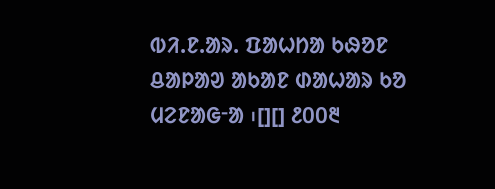ᱵᱤ.ᱱ.ᱟᱨ. ᱯᱟᱦᱴᱟ ᱠᱷᱚᱱ ᱪᱟᱞᱟᱣ ᱟᱠᱟᱱ ᱰᱟᱦᱟᱨ ᱠᱚ ᱢᱮᱱᱟᱜᱼᱟ ᱾[][] ᱒᱐᱐᱓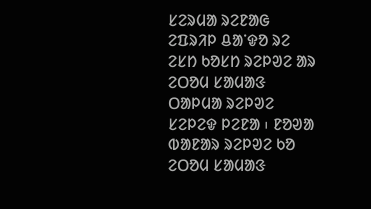ᱥᱮᱨᱢᱟ ᱨᱮᱱᱟᱜ ᱮᱯᱨᱤᱞ ᱪᱟᱸᱫᱚ ᱨᱮ ᱮᱥᱴ ᱠᱚᱥᱴ ᱨᱮᱞᱣᱮ ᱟᱨ ᱮᱛᱚᱢ ᱥᱟᱢᱟᱝ ᱛᱟᱞᱢᱟ ᱨᱮᱞᱣᱮ ᱥᱮᱞᱮᱫ ᱞᱮᱱᱟ ᱾ ᱱᱚᱣᱟ ᱵᱟᱱᱟᱨ ᱨᱮᱞᱣᱮ ᱠᱚ ᱮᱛᱚᱢ ᱥᱟᱢᱟᱝ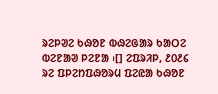ᱨᱮᱞᱣᱮ ᱠᱷᱚᱱ ᱵᱷᱮᱜᱟᱨ ᱠᱟᱛᱮ ᱵᱮᱱᱟᱣ ᱞᱮᱱᱟ ᱾[] ᱮᱯᱨᱤᱞ, ᱒᱐᱒᱔ ᱨᱮ ᱯᱞᱮᱴᱯᱷᱚᱨᱢ ᱯᱮᱭᱟ ᱠᱷᱚᱱ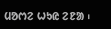ᱢᱚᱬᱮ ᱦᱩᱭ ᱮᱱᱟ ᱾